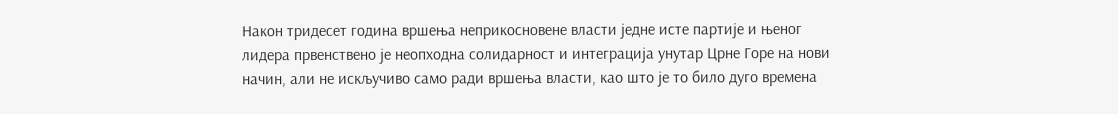Након тридесет година вршења неприкосновене власти једне исте партије и њеног лидера првенствено је неопходна солидарност и интеграција унутар Црне Горе на нови начин, али не искључиво само ради вршења власти, као што је то било дуго времена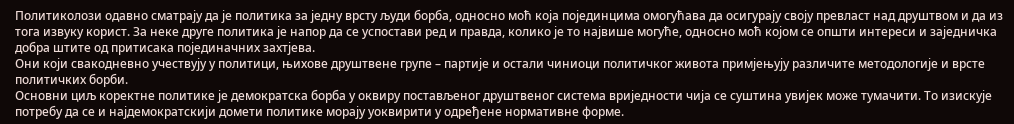Политиколози одавно сматрају да је политика за једну врсту људи борба, односно моћ која појединцима омогућава да осигурају своју превласт над друштвом и да из тога извуку корист. За неке друге политика је напор да се успостави ред и правда, колико је то највише могуће, односно моћ којом се општи интереси и заједничка добра штите од притисака појединачних захтјева.
Они који свакодневно учествују у политици, њихове друштвене групе – партије и остали чиниоци политичког живота примјењују различите методологије и врсте политичких борби.
Основни циљ коректне политике је демократска борба у оквиру постављеног друштвеног система вриједности чија се суштина увијек може тумачити. То изискује потребу да се и најдемократскији домети политике морају уоквирити у одређене нормативне форме.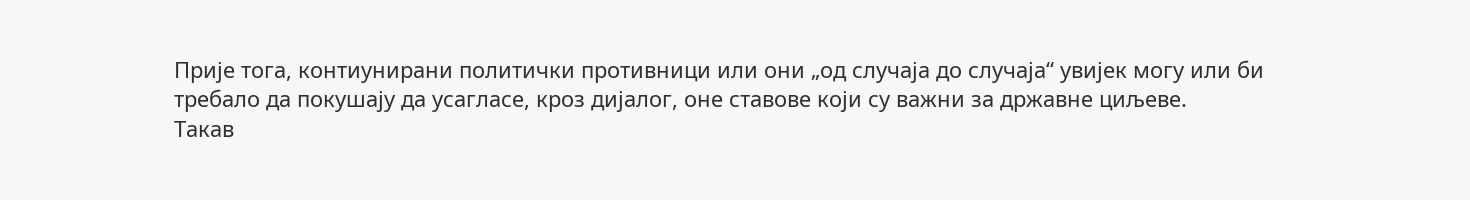Прије тога, контиунирани политички противници или они „од случаја до случаја“ увијек могу или би требало да покушају да усагласе, кроз дијалог, оне ставове који су важни за државне циљеве.
Такав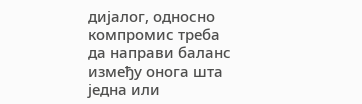дијалог, односно компромис треба да направи баланс између онога шта једна или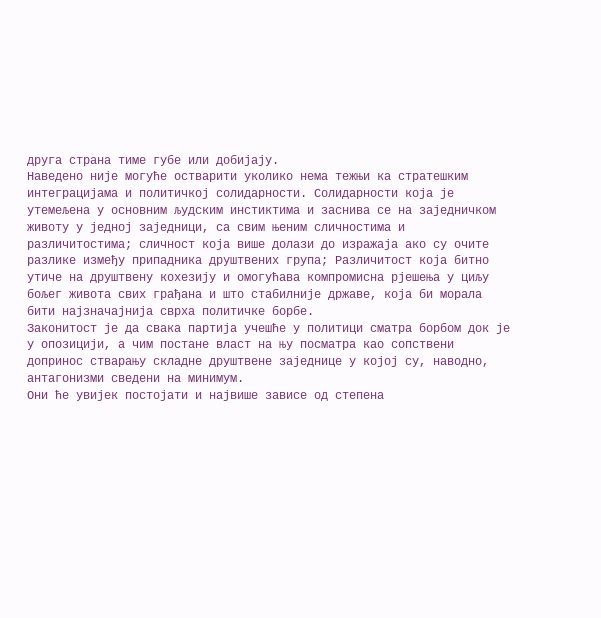друга страна тиме губе или добијају.
Наведено није могуће остварити уколико нема тежњи ка стратешким интеграцијама и политичкој солидарности. Солидарности која је утемељена у основним људским инстиктима и заснива се на заједничком животу у једној заједници, са свим њеним сличностима и различитостима; сличност која више долази до изражаја ако су очите разлике између припадника друштвених група; Различитост која битно утиче на друштвену кохезију и омогућава компромисна рјешења у циљу бољег живота свих грађана и што стабилније државе, која би морала бити најзначајнија сврха политичке борбе.
Законитост је да свака партија учешће у политици сматра борбом док је у опозицији, а чим постане власт на њу посматра као сопствени допринос стварању складне друштвене заједнице у којој су, наводно, антагонизми сведени на минимум.
Они ће увијек постојати и највише зависе од степена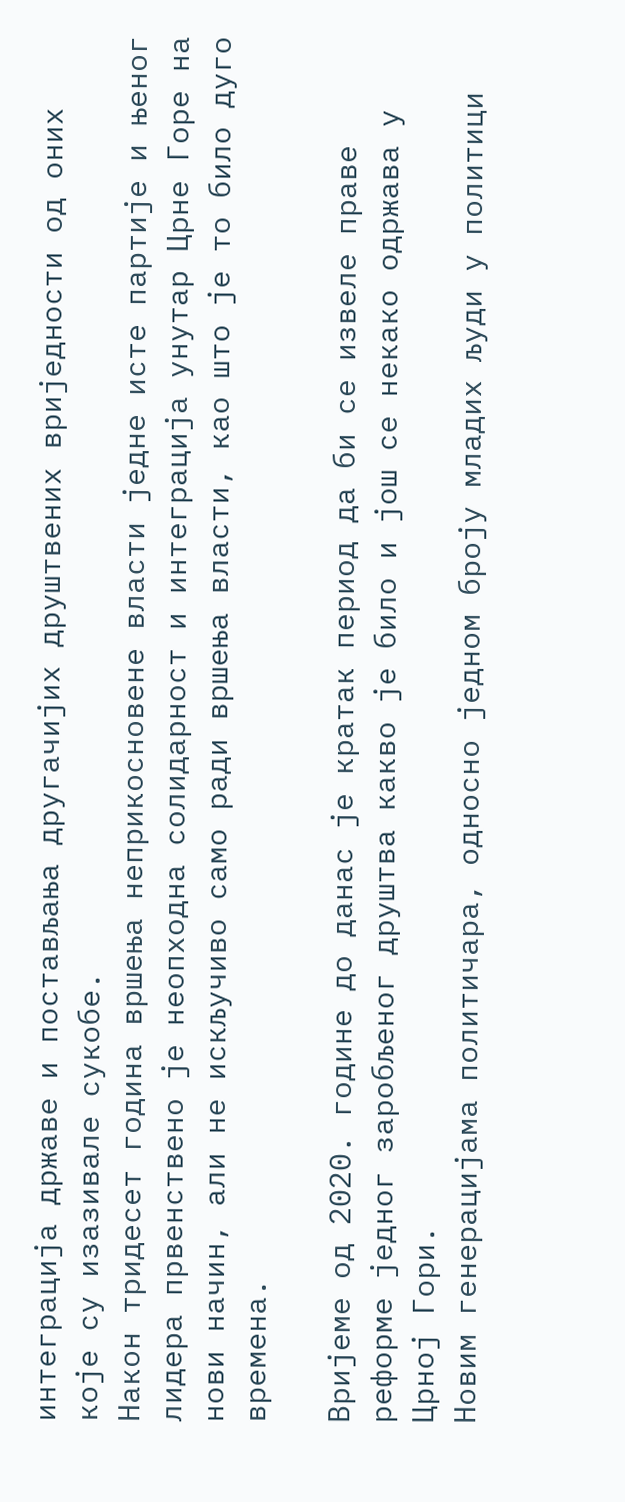интеграција државе и постављања другачијих друштвених вриједности од оних које су изазивале сукобе.
Након тридесет година вршења неприкосновене власти једне исте партије и њеног лидера првенствено је неопходна солидарност и интеграција унутар Црне Горе на нови начин, али не искључиво само ради вршења власти, као што је то било дуго времена.

Вријеме од 2020. године до данас је кратак период да би се извеле праве реформе једног заробљеног друштва какво је било и још се некако одржава у Црној Гори.
Новим генерацијама политичара, односно једном броју младих људи у политици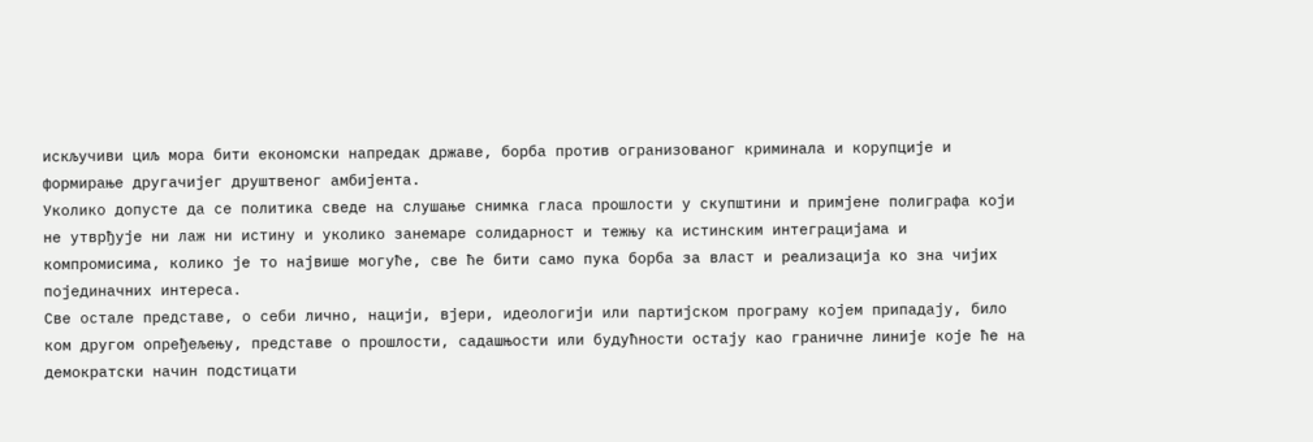искључиви циљ мора бити економски напредак државе, борба против огранизованог криминала и корупције и формирање другачијег друштвеног амбијента.
Уколико допусте да се политика сведе на слушање снимка гласа прошлости у скупштини и примјене полиграфа који не утврђује ни лаж ни истину и уколико занемаре солидарност и тежњу ка истинским интеграцијама и компромисима, колико је то највише могуће, све ће бити само пука борба за власт и реализација ко зна чијих појединачних интереса.
Све остале представе, о себи лично, нацији, вјери, идеологији или партијском програму којем припадају, било ком другом опређељењу, представе о прошлости, садашњости или будућности остају као граничне линије које ће на демократски начин подстицати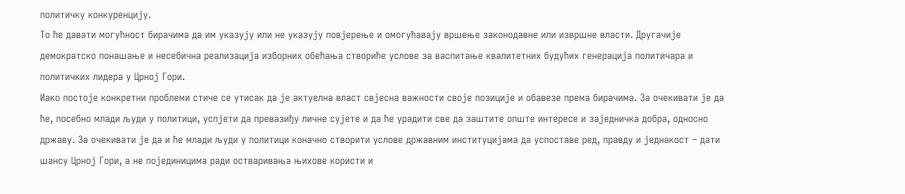политичку конкуренцију.
То ће давати могућност бирачима да им указују или не указују повјерење и омогућавају вршење законодавне или извршне власти. Другачије демократско понашање и несебична реализација изборних обећања створиће услове за васпитање квалитетних будућих генерација политичара и политичких лидера у Црној Гори.
Иако постоје конкретни проблеми стиче се утисак да је актуелна власт свјесна важности своје позиције и обавезе према бирачима. За очекивати је да ће, посебно млади људи у политици, успјети да превазиђу личне сујете и да ће урадити све да заштите опште интересе и заједничка добра, односно државу. За очекивати је да и ће млади људи у политици коначно створити услове државним институцијама да успоставе ред, правду и једнакост – дати шансу Црној Гори, а не појединицима ради остваривања њихове користи и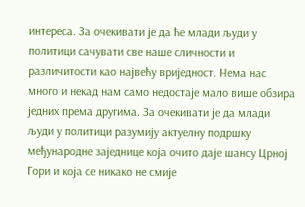интереса. За очекивати је да ће млади људи у политици сачувати све наше сличности и различитости као највећу вриједност. Нема нас много и некад нам само недостаје мало више обзира једних према другима. За очекивати је да млади људи у политици разумију актуелну подршку међународне заједнице која очито даје шансу Црној Гори и која се никако не смије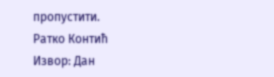пропустити.
Ратко Контић
Извор: Дан